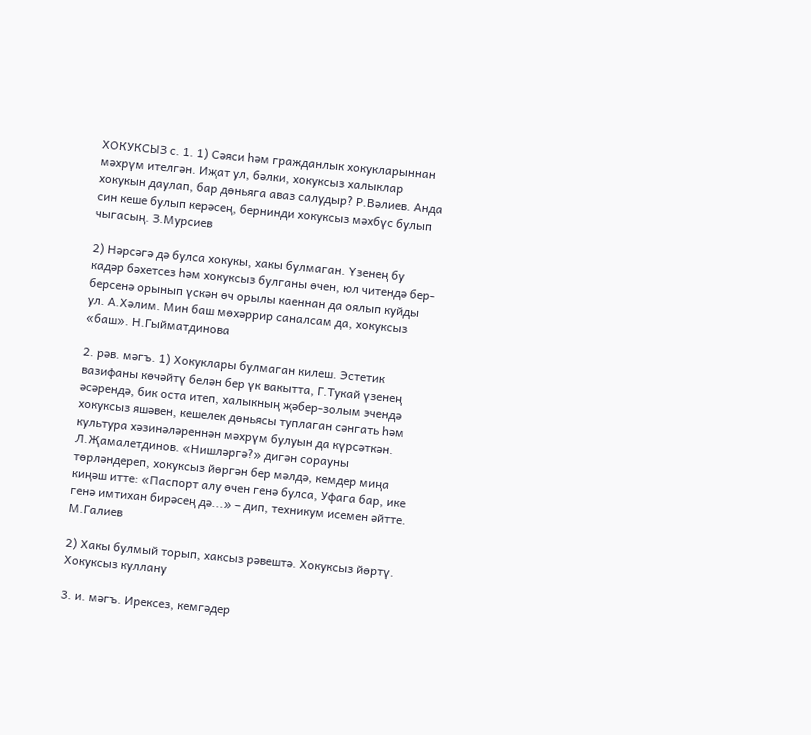ХОКУКСЫЗ с. 1. 1) Сәяси һәм гражданлык хокукларыннан мәхрүм ителгән. Иҗат ул, бәлки, хокуксыз халыклар хокукын даулап, бар дөньяга аваз салудыр? Р.Вәлиев. Анда син кеше булып керәсең, бернинди хокуксыз мәхбүс булып чыгасың. З.Мурсиев

2) Нәрсәгә дә булса хокукы, хакы булмаган. Үзенең бу кадәр бәхетсез һәм хокуксыз булганы өчен, юл читендә бер-берсенә орынып үскән өч орылы каеннан да оялып куйды ул. А.Хәлим. Мин баш мөхәррир саналсам да, хокуксыз «баш». Н.Гыйматдинова

2. рәв. мәгъ. 1) Хокуклары булмаган килеш. Эстетик вазифаны көчәйтү белән бер үк вакытта, Г.Тукай үзенең әсәрендә, бик оста итеп, халыкның җәбер-золым эчендә хокуксыз яшәвен, кешелек дөньясы туплаган сәнгать һәм культура хәзинәләреннән мәхрүм булуын да күрсәткән. Л.Җамалетдинов. «Нишләргә?» дигән сорауны төрләндереп, хокуксыз йөргән бер мәлдә, кемдер миңа киңәш итте: «Паспорт алу өчен генә булса, Уфага бар, ике генә имтихан бирәсең дә...» – дип, техникум исемен әйтте. М.Галиев

2) Хакы булмый торып, хаксыз рәвештә. Хокуксыз йөртү. Хокуксыз куллану

3. и. мәгъ. Ирексез, кемгәдер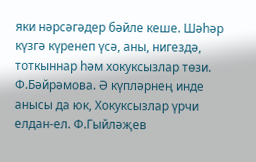яки нәрсәгәдер бәйле кеше. Шәһәр күзгә күренеп үсә, аны, нигездә, тоткыннар һәм хокуксызлар төзи. Ф.Бәйрәмова. Ә күпләрнең инде анысы да юк, Хокуксызлар үрчи елдан-ел. Ф.Гыйләҗев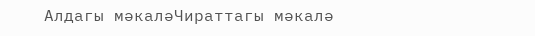Алдагы мәкаләЧираттагы мәкалә